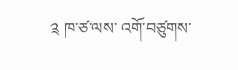༉ ཁ་ཙ་ལས་ འགོ་བཙུགས་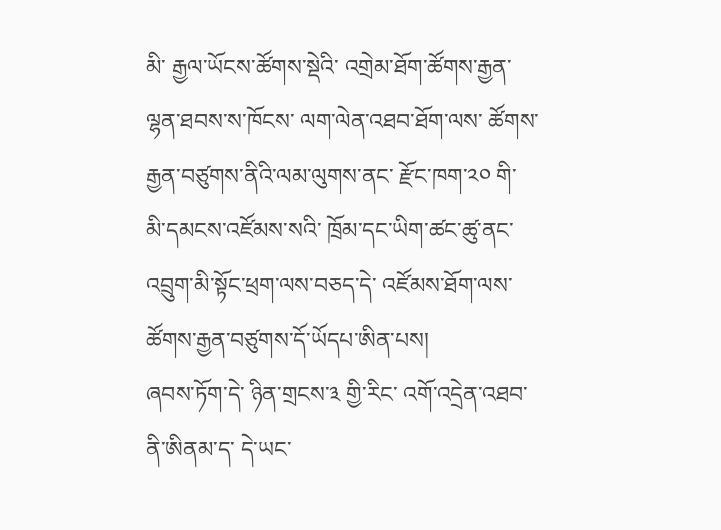མི་ རྒྱལ་ཡོངས་ཚོགས་སྡེའི་ འགྲེམ་ཐོག་ཚོགས་རྒྱན་ལྷན་ཐབས་ས་ཁོངས་ ལག་ལེན་འཐབ་ཐོག་ལས་ ཚོགས་རྒྱན་བཙུགས་ནིའི་ལམ་ལུགས་ནང་ རྫོང་ཁག་༢༠ གི་ མི་དམངས་འཛོམས་སའི་ ཁྲོམ་དང་ཡིག་ཚང་ཚུ་ནང་ འབྲུག་མི་སྟོང་ཕྲག་ལས་བཅད་དེ་ འཛོམས་ཐོག་ལས་ ཚོགས་རྒྱན་བཙུགས་དོ་ཡོདཔ་ཨིན་པས།
ཞབས་ཏོག་དེ་ ཉིན་གྲངས་༣ གྱི་རིང་ འགོ་འདྲེན་འཐབ་ནི་ཨིནམ་ད་ དེ་ཡང་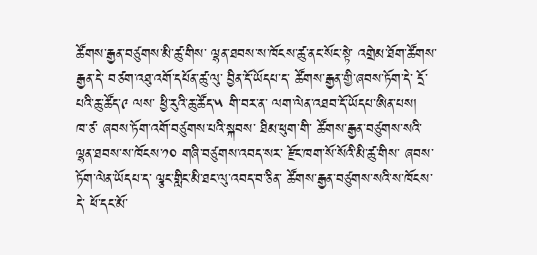ཚོགས་རྒྱན་བཙུགས་མི་ཚུ་གིས་ ལྷན་ཐབས་ས་ཁོངས་ཚུ་ནང་སོང་སྟེ་ འགྲེམ་ཐོག་ཚོགས་རྒྱན་དེ་ བཙག་འཐུ་འགོ་དཔོན་ཚུ་ལུ་ བྱིན་དོ་ཡོདཔ་ད་ ཚོགས་རྒྱན་གྱི་ཞབས་ཏོག་དེ་ དྲོ་པའི་ཆུ་ཚོད་༩ ལས་ ཕྱི་རུའི་ཆུ་ཚོད་༥ གི་བར་ན་ ལག་ལེན་འཐབ་དོ་ཡོདཔ་ཨིན་པས།
ཁ་ཙ་ ཞབས་ཏོག་འགོ་བཙུགས་པའི་སྐབས་ ཐིམ་ཕུག་གི་ ཚོགས་རྒྱན་བཙུགས་སའི་ ལྷན་ཐབས་ས་ཁོངས་༡༠ གཞི་བཙུགས་འབད་སར་ རྫོང་ཁག་སོ་སོའི་མི་ཚུ་གིས་ ཞབས་ཏོག་ལེན་ཡོདཔ་ད་ ལྕང་གླིང་མི་ཐང་ལུ་འབད་བ་ཅིན་ ཚོགས་རྒྱན་བཙུགས་སའི་ས་ཁོངས་དེ་ ཕོ་དང་མོ་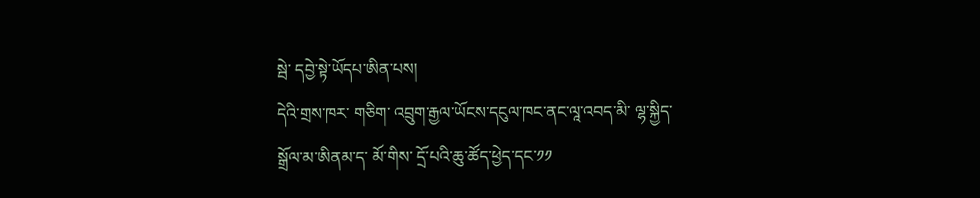སྦེ་ དབྱེ་སྟེ་ཡོདཔ་ཨིན་པས།
དེའི་གྲས་ཁར་ གཅིག་ འབྲུག་རྒྱལ་ཡོངས་དངུལ་ཁང་ནང་ལཱ་འབད་མི་ ལྷ་སྐྱིད་སྒྲོལ་མ་ཨིནམ་ད་ མོ་གིས་ དྲོ་པའི་ཆུ་ཚོད་ཕྱེད་དང་༡༡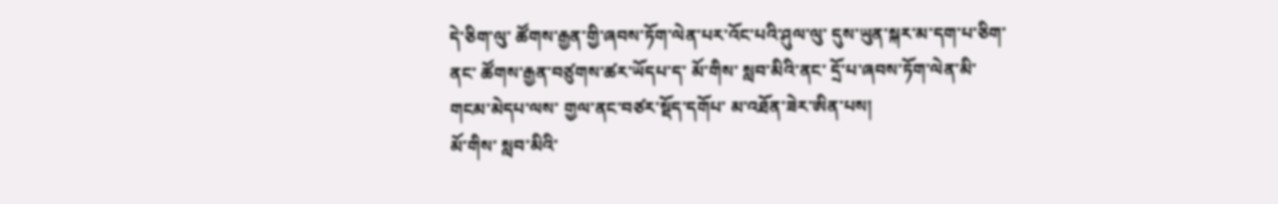དེ་ཅིག་ལུ་ ཚོགས་རྒྱན་གྱི་ཞབས་ཏོག་ལེན་པར་འོང་པའི་ཤུལ་ལུ་ དུས་ཡུན་སྐར་མ་དག་པ་ཅིག་ནང་ ཚོགས་རྒྱན་བཙུགས་ཚར་ཡོདཔ་ད་ མོ་གིས་ སླབ་མིའི་ནང་ དྲོ་པ་ཞབས་ཏོག་ལེན་མི་ གངམ་མེདཔ་ལས་ གྱལ་ནང་བཙར་སྡོད་དགོཔ་ མ་འཐོན་ཟེར་ཨིན་པས།
མོ་གིས་ སླབ་མིའི་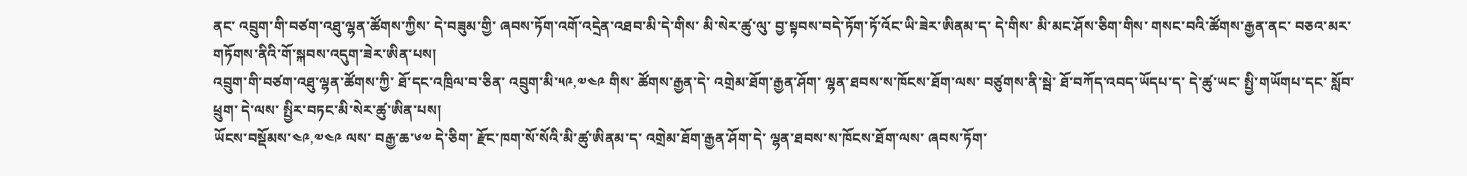ནང་ འབྲུག་གི་བཙག་འཐུ་ལྷན་ཚོགས་ཀྱིས་ དེ་བཟུམ་གྱི་ ཞབས་ཏོག་འགོ་འདྲེན་འཐབ་མི་དེ་གིས་ མི་སེར་ཚུ་ལུ་ བྱ་སྟབས་བདེ་ཏོག་ཏོ་འོང་ཡི་ཟེར་ཨིནམ་ད་ དེ་གིས་ མི་མང་ཤོས་ཅིག་གིས་ གསང་བའི་ཚོགས་རྒྱན་ནང་ བཅའ་མར་གཏོགས་ནིའི་གོ་སྐབས་འདུག་ཟེར་ཨིན་པས།
འབྲུག་གི་བཙག་འཐུ་ལྷན་ཚོགས་ཀྱི་ ཐོ་དང་འཁྲིལ་བ་ཅིན་ འབྲུག་མི་༥༩,༧༤༩ གིས་ ཚོགས་རྒྱན་དེ་ འགྲེམ་ཐོག་རྒྱན་ཤོག་ ལྷན་ཐབས་ས་ཁོངས་ཐོག་ལས་ བཙུགས་ནི་སྦེ་ ཐོ་བཀོད་འབད་ཡོདཔ་ད་ དེ་ཚུ་ཡང་ སྤྱི་གཡོགཔ་དང་ སློབ་ཕྲུག་ དེ་ལས་ སྤྱིར་བཏང་མི་སེར་ཚུ་ཨིན་པས།
ཡོངས་བསྡོམས་༤༩,༧༤༩ ལས་ བརྒྱ་ཆ་༦༧ དེ་ཅིག་ རྫོང་ཁག་སོ་སོའི་མི་ཚུ་ཨིནམ་ད་ འགྲེམ་ཐོག་རྒྱན་ཤོག་དེ་ ལྷན་ཐབས་ས་ཁོངས་ཐོག་ལས་ ཞབས་ཏོག་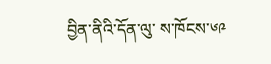བྱིན་ནིའི་དོན་ལུ་ ས་ཁོངས་༦༩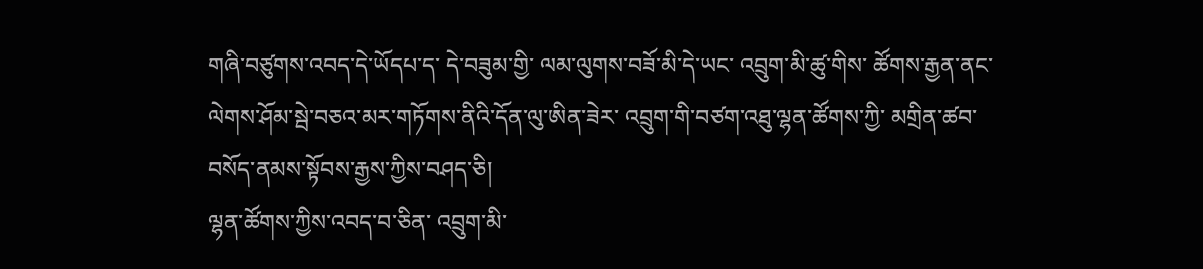གཞི་བཙུགས་འབད་དེ་ཡོདཔ་ད་ དེ་བཟུམ་གྱི་ ལམ་ལུགས་བཟོ་མི་དེ་ཡང་ འབྲུག་མི་ཚུ་གིས་ ཚོགས་རྒྱན་ནང་ ལེགས་ཤོམ་སྦེ་བཅའ་མར་གཏོགས་ནིའི་དོན་ལུ་ཨིན་ཟེར་ འབྲུག་གི་བཙག་འཐུ་ལྷན་ཚོགས་ཀྱི་ མགྲིན་ཚབ་ བསོད་ནམས་སྟོབས་རྒྱས་ཀྱིས་བཤད་ཅི།
ལྷན་ཚོགས་ཀྱིས་འབད་བ་ཅིན་ འབྲུག་མི་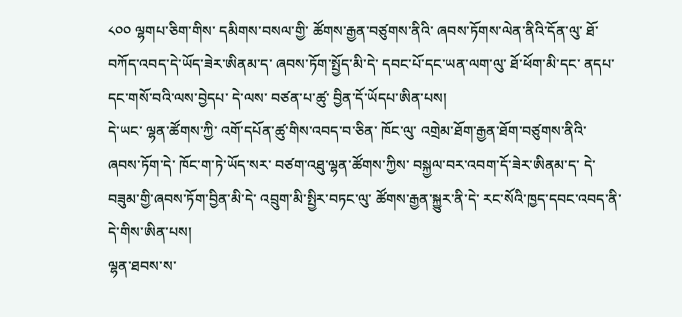༨༠༠ ལྷགཔ་ཅིག་གིས་ དམིགས་བསལ་གྱི་ ཚོགས་རྒྱན་བཙུགས་ནིའི་ ཞབས་ཏོགས་ལེན་ནིའི་དོན་ལུ་ ཐོ་བཀོད་འབད་དེ་ཡོད་ཟེར་ཨིནམ་ད་ ཞབས་ཏོག་སྤྱོད་མི་དེ་ དབང་པོ་དང་ཡན་ལག་ལུ་ ཐོ་ཕོག་མི་དང་ ནདཔ་དང་གསོ་བའི་ལས་བྱེདཔ་ དེ་ལས་ བཙན་པ་ཚུ་ བྱིན་དོ་ཡོདཔ་ཨིན་པས།
དེ་ཡང་ ལྷན་ཚོགས་ཀྱི་ འགོ་དཔོན་ཚུ་གིས་འབད་བ་ཅིན་ ཁོང་ལུ་ འགྲེམ་ཐོག་རྒྱན་ཐོག་བཙུགས་ནིའི་ ཞབས་ཏོག་དེ་ ཁོང་ག་ཏེ་ཡོད་སར་ བཙག་འཐུ་ལྷན་ཚོགས་ཀྱིས་ བསྐྱལ་བར་འབག་དོ་ཟེར་ཨིནམ་ད་ དེ་བཟུམ་གྱི་ཞབས་ཏོག་བྱིན་མི་དེ་ འབྲུག་མི་སྤྱིར་བཏང་ལུ་ ཚོགས་རྒྱན་སྐྱུར་ནི་དེ་ རང་སོའི་ཁྱད་དབང་འབད་ནི་དེ་གིས་ཨིན་པས།
ལྷན་ཐབས་ས་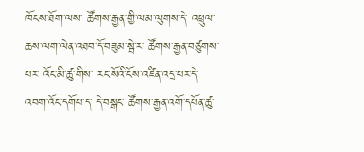ཁོངས་ཐོག་ལས་ ཚོགས་རྒྱན་གྱི་ལམ་ལུགས་དེ་ འཕྲུལ་ཆས་ལག་ལེན་འཐབ་དོ་བཟུམ་སྦེ་ར་ ཚོགས་རྒྱན་བཙུགས་པར་ འོང་མི་ཚུ་གིས་ རང་སོའི་ངོས་འཛིན་འདྲ་པར་དེ་ འབག་འོང་དགོཔ་ད་ དེ་བསྒང་ ཚོགས་རྒྱན་འགོ་དཔོན་ཚུ་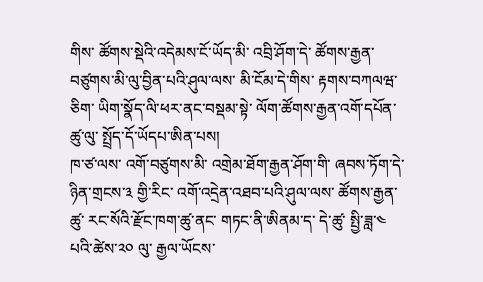གིས་ ཚོགས་སྡེའི་འདེམས་ངོ་ཡོད་མི་ འབྲི་ཤོག་དེ་ ཚོགས་རྒྱན་བཙུགས་མི་ལུ་བྱིན་པའི་ཤུལ་ལས་ མི་ངོམ་དེ་གིས་ རྟགས་བཀལཝ་ཅིག་ ཡིག་སྣོད་ལི་ཕར་ནང་བསྡམ་སྟེ་ ལོག་ཚོགས་རྒྱན་འགོ་དཔོན་ཚུ་ལུ་ སྤྲོད་དོ་ཡོདཔ་ཨིན་པས།
ཁ་ཙ་ལས་ འགོ་བཙུགས་མི་ འགྲེམ་ཐོག་རྒྱན་ཤོག་གི་ ཞབས་ཏོག་དེ་ ཉིན་གྲངས་༣ གྱི་རིང་ འགོ་འདྲེན་འཐབ་པའི་ཤུལ་ལས་ ཚོགས་རྒྱན་ཚུ་ རང་སོའི་རྫོང་ཁག་ཚུ་ནང་ གཏང་ནི་ཨིནམ་ད་ དེ་ཚུ་ སྤྱི་ཟླ་༤ པའི་ཚེས་༢༠ ལུ་ རྒྱལ་ཡོངས་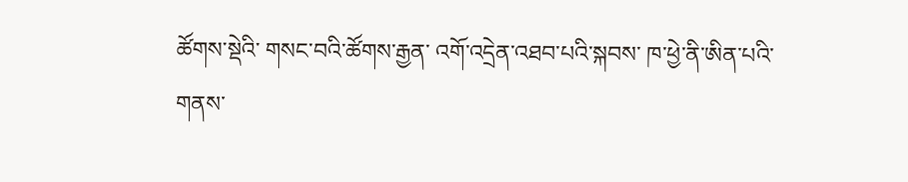ཚོགས་སྡེའི་ གསང་བའི་ཚོགས་རྒྱན་ འགོ་འདྲེན་འཐབ་པའི་སྐབས་ ཁ་ཕྱེ་ནི་ཨིན་པའི་གནས་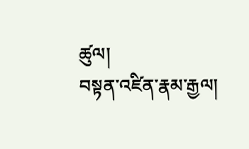ཚུལ།
བསྟན་འཛིན་རྣམ་རྒྱལ།